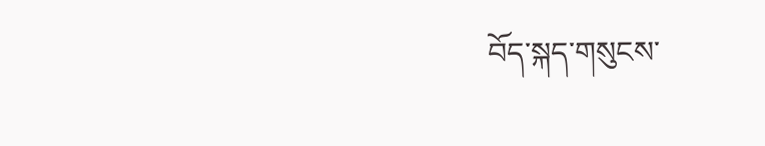བོད་སྐད་གསུངས་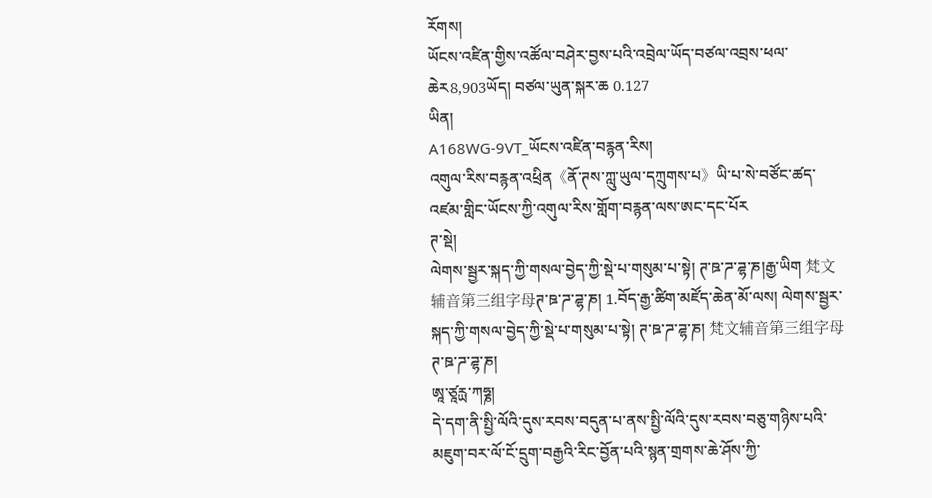རོགས།
ཡོངས་འཛིན་གྱིས་འཚོལ་བཤེར་བྱས་པའི་འབྲེལ་ཡོད་བཙལ་འབྲས་ཕལ་ཆེར8,903ཡོད། བཙལ་ཡུན་སྐར་ཆ 0.127
ཡིན།
A168WG-9VT_ཡོངས་འཛིན་བརྙན་རིས།
འགུལ་རིས་བརྙན་འཕྲིན《ནོ་ཊས་ཀླུ་ཡུལ་དཀྲུགས་པ》ཡི་པ་སེ་བཙོང་ཚད་འཛམ་གླིང་ཡོངས་ཀྱི་འགུལ་རིས་གློག་བརྙན་ལས་ཨང་དང་པོར
ཊ་སྡེ།
ལེགས་སྦྱར་སྐད་ཀྱི་གསལ་བྱེད་ཀྱི་སྡེ་པ་གསུམ་པ་སྟེ། ཊ་ཋ་ཌ་ཌྷ་ཎ།རྒྱ་ཡིག 梵文辅音第三组字母ཊ་ཋ་ཌ་ཌྷ་ཎ། 1.བོད་རྒྱ་ཚིག་མཛོད་ཆེན་མོ་ལས། ལེགས་སྦྱར་སྐད་ཀྱི་གསལ་བྱེད་ཀྱི་སྡེ་པ་གསུམ་པ་སྟེ། ཊ་ཋ་ཌ་ཌྷ་ཎ། 梵文辅音第三组字母ཊ་ཋ་ཌ་ཌྷ་ཎ།
ཨཱ་ཙཱརྻ་ཀཧྞ།
དེ་དག་ནི་སྤྱི་ལོའི་དུས་རབས་བདུན་པ་ནས་སྤྱི་ལོའི་དུས་རབས་བཅུ་གཉིས་པའི་མཇུག་བར་ལོ་ངོ་དྲུག་བརྒྱའི་རིང་བྱོན་པའི་སྙན་གྲགས་ཆེ་ཤོས་ཀྱི་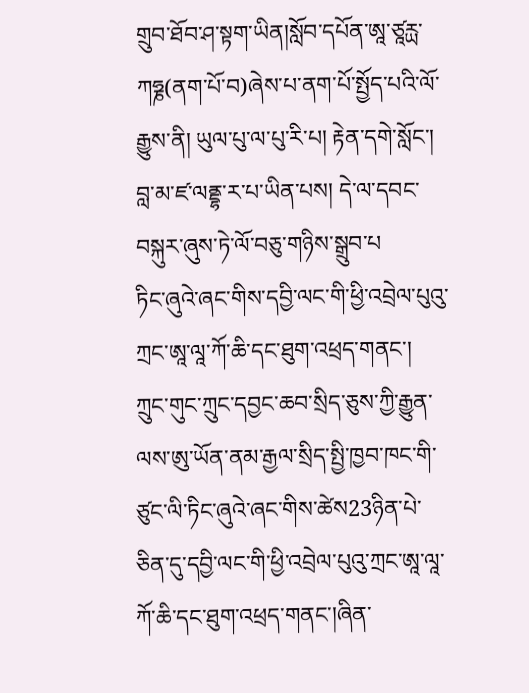གྲུབ་ཐོབ་ཤ་སྟག་ཡིན།སློབ་དཔོན་ཨཱ་ཙཱརྻ་ཀཧྞ(ནག་པོ་བ)ཞེས་པ་ནག་པོ་སྤྱོད་པའི་ལོ་རྒྱུས་ནི། ཡུལ་པུ་ལ་པུ་རི་པ། རྟེན་དགེ་སློང་། བླ་མ་ཛ་ལནྡྷ་ར་པ་ཡིན་པས། དེ་ལ་དབང་བསྐུར་ཞུས་ཏེ་ལོ་བཅུ་གཉིས་སྒྲུབ་པ
ཏིང་ཞུའེ་ཞང་གིས་དབྱི་ལང་གི་ཕྱི་འབྲེལ་པུའུ་ཀྲང་ཨཱ་ལཱ་ཀོ་ཆི་དང་ཐུག་འཕྲད་གནང་།
ཀྲུང་གུང་ཀྲུང་དབྱང་ཆབ་སྲིད་ཅུས་ཀྱི་རྒྱུན་ལས་ཨུ་ཡོན་ནམ་རྒྱལ་སྲིད་སྤྱི་ཁྱབ་ཁང་གི་ཙུང་ལི་ཏིང་ཞུའེ་ཞང་གིས་ཚེས23ཉིན་པེ་ཅིན་དུ་དབྱི་ལང་གི་ཕྱི་འབྲེལ་པུའུ་ཀྲང་ཨཱ་ལཱ་ཀོ་ཆི་དང་ཐུག་འཕྲད་གནང་།ཞིན་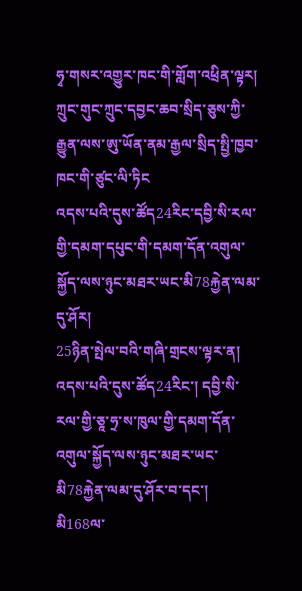ཧྭ་གསར་འགྱུར་ཁང་གི་གློག་འཕྲིན་ལྟར། ཀྲུང་གུང་ཀྲུང་དབྱང་ཆབ་སྲིད་ཅུས་ཀྱི་རྒྱུན་ལས་ཨུ་ཡོན་ནམ་རྒྱལ་སྲིད་སྤྱི་ཁྱབ་ཁང་གི་ཙུང་ལི་ཏིང
འདས་པའི་དུས་ཚོད24རིང་དབྱི་སི་རལ་གྱི་དམག་དཔུང་གི་དམག་དོན་འགུལ་སྐྱོད་ལས་ཉུང་མཐར་ཡང་མི78རྐྱེན་ལམ་དུ་ཤོར།
25ཉིན་སྤེལ་བའི་གཞི་གྲངས་ལྟར་ན། འདས་པའི་དུས་ཚོད24རིང་། དབྱི་སི་རལ་གྱི་ཅཱ་ཧྲ་ས་ཁུལ་གྱི་དམག་དོན་འགུལ་སྐྱོད་ལས་ཉུང་མཐར་ཡང་མི78རྐྱེན་ལམ་དུ་ཤོར་བ་དང་། མི168ལ་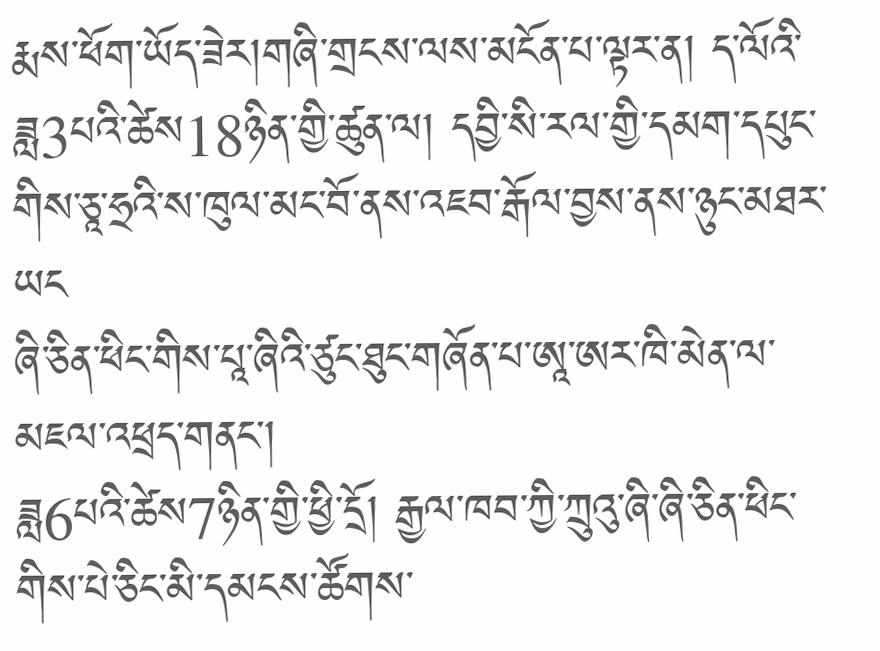རྨས་ཕོག་ཡོད་ཟེར།གཞི་གྲངས་ལས་མངོན་པ་ལྟར་ན། ད་ལོའི་ཟླ3པའི་ཚེས18ཉིན་གྱི་ཚུན་ལ། དབྱི་སི་རལ་གྱི་དམག་དཔུང་གིས་ཅཱ་ཧྲའི་ས་ཁུལ་མང་བོ་ནས་འཇབ་རྒོལ་བྱས་ནས་ཉུང་མཐར་ཡང
ཞི་ཅིན་ཕིང་གིས་པཱ་ཞིའི་ཙུང་ཐུང་གཞོན་པ་ཨཱ་ཨར་ཁི་མེན་ལ་མཇལ་འཕྲད་གནང་།
ཟླ6པའི་ཚེས7ཉིན་གྱི་ཕྱི་དྲོ། རྒྱལ་ཁབ་ཀྱི་ཀྲུའུ་ཞི་ཞི་ཅིན་ཕིང་གིས་པེ་ཅིང་མི་དམངས་ཚོགས་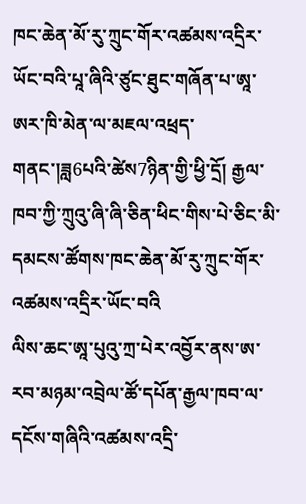ཁང་ཆེན་མོ་རུ་ཀྲུང་གོར་འཚམས་འདྲིར་ཡོང་བའི་པཱ་ཞིའི་ཙུང་ཐུང་གཞོན་པ་ཨཱ་ཨར་ཁི་མེན་ལ་མཇལ་འཕྲད་གནང་།ཟླ6པའི་ཚེས7ཉིན་གྱི་ཕྱི་དྲོ། རྒྱལ་ཁབ་ཀྱི་ཀྲུའུ་ཞི་ཞི་ཅིན་ཕིང་གིས་པེ་ཅིང་མི་དམངས་ཚོགས་ཁང་ཆེན་མོ་རུ་ཀྲུང་གོར་འཚམས་འདྲིར་ཡོང་བའི
ལིས་ཆང་ཨཱ་པུའུ་ཀྲ་པེར་འབྱོར་ནས་ཨ་རབ་མཉམ་འབྲེལ་ཚོ་དཔོན་རྒྱལ་ཁབ་ལ་དངོས་གཞིའི་འཚམས་འདྲི་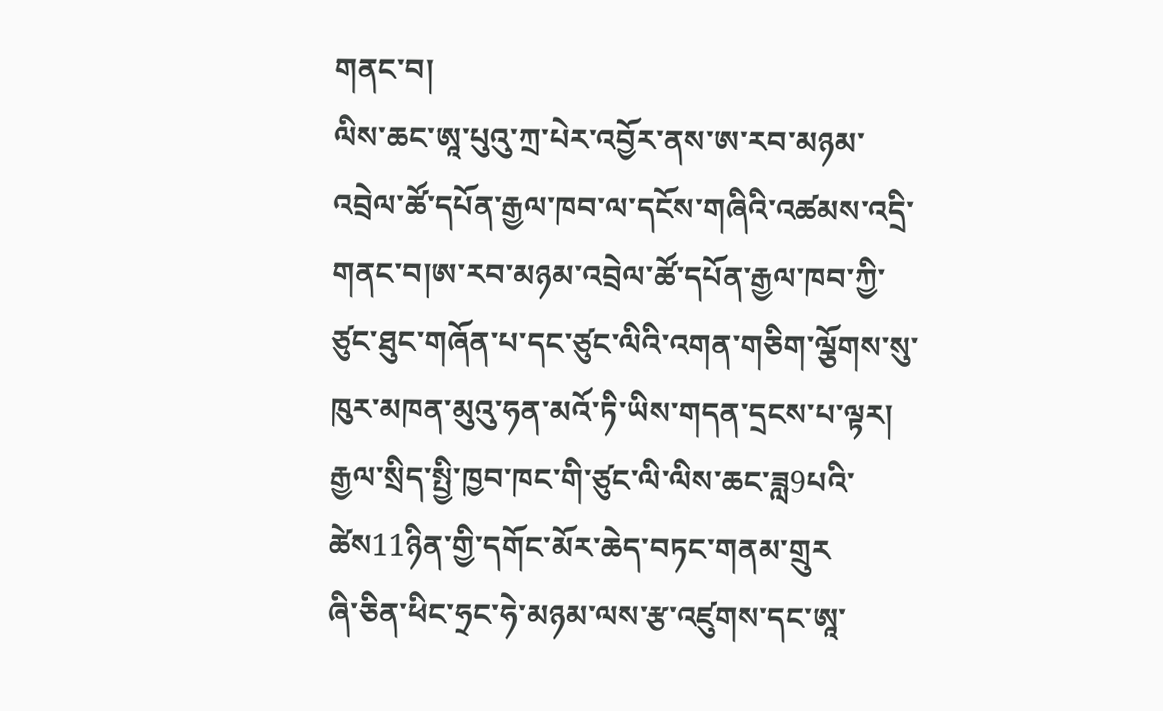གནང་བ།
ལིས་ཆང་ཨཱ་པུའུ་ཀྲ་པེར་འབྱོར་ནས་ཨ་རབ་མཉམ་འབྲེལ་ཚོ་དཔོན་རྒྱལ་ཁབ་ལ་དངོས་གཞིའི་འཚམས་འདྲི་གནང་བ།ཨ་རབ་མཉམ་འབྲེལ་ཚོ་དཔོན་རྒྱལ་ཁབ་ཀྱི་ཙུང་ཐུང་གཞོན་པ་དང་ཙུང་ལིའི་འགན་གཅིག་ལྕོགས་སུ་ཁུར་མཁན་མུའུ་ཧན་མའོ་ཏི་ཡིས་གདན་དྲངས་པ་ལྟར། རྒྱལ་སྲིད་སྤྱི་ཁྱབ་ཁང་གི་ཙུང་ལི་ལིས་ཆང་ཟླ9པའི་ཚེས11ཉིན་གྱི་དགོང་མོར་ཆེད་བཏང་གནམ་གྲུར
ཞི་ཅིན་ཕིང་ཧྲང་ཧེ་མཉམ་ལས་རྩ་འཛུགས་དང་ཨཱ་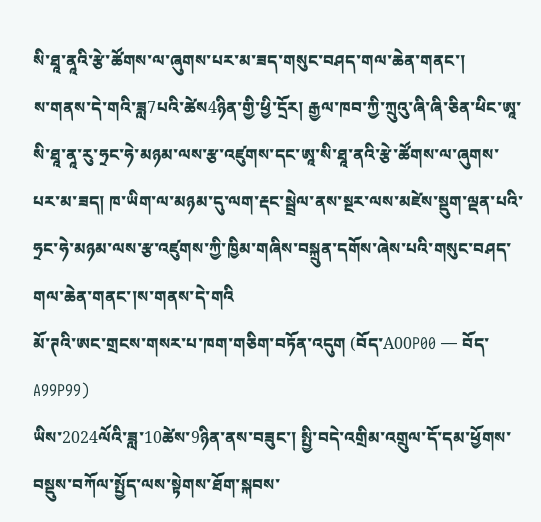སི་ཐཱ་ནཱའི་རྩེ་ཚོགས་ལ་ཞུགས་པར་མ་ཟད་གསུང་བཤད་གལ་ཆེན་གནང་།
ས་གནས་དེ་གའི་ཟླ7པའི་ཚེས4ཉིན་གྱི་ཕྱི་དྲོར། རྒྱལ་ཁབ་ཀྱི་ཀྲུའུ་ཞི་ཞི་ཅིན་ཕིང་ཨཱ་སི་ཐཱ་ནཱ་རུ་ཧྲང་ཧེ་མཉམ་ལས་རྩ་འཛུགས་དང་ཨཱ་སི་ཐཱ་ནའི་རྩེ་ཚོགས་ལ་ཞུགས་པར་མ་ཟད། ཁ་ཡིག་ལ་མཉམ་དུ་ལག་རྡང་སྦྲེལ་ནས་སྔར་ལས་མཛེས་སྡུག་ལྡན་པའི་ཧྲང་ཧེ་མཉམ་ལས་རྩ་འཛུགས་ཀྱི་ཁྱིམ་གཞིས་བསྐྲུན་དགོས་ཞེས་པའི་གསུང་བཤད་གལ་ཆེན་གནང་།ས་གནས་དེ་གའི
མོ་ཊའི་ཨང་གྲངས་གསར་པ་ཁག་གཅིག་བཏོན་འདུག (བོད་A00P00 — བོད་A99P99)
ཡིས་2024ལོའི་ཟླ་10ཚེས་9ཉིན་ནས་བཟུང་། སྤྱི་བདེ་འགྲིམ་འགྲུལ་དོ་དམ་ཕྱོགས་བསྡུས་བཀོལ་སྤྱོད་ལས་སྟེགས་ཐོག་སྐབས་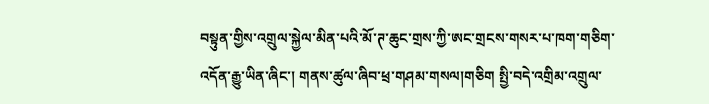བསྟུན་གྱིས་འགྲུལ་སྐྱེལ་མིན་པའི་མོ་ཊ་ཆུང་གྲས་ཀྱི་ཨང་གྲངས་གསར་པ་ཁག་གཅིག་འདོན་རྒྱུ་ཡིན་ཞིང་། གནས་ཚུལ་ཞིབ་ཕྲ་གཤམ་གསལ།གཅིག སྤྱི་བདེ་འགྲིམ་འགྲུལ་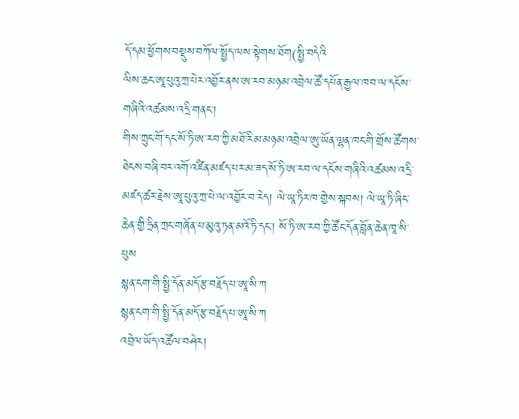དོ་དམ་ཕྱོགས་བསྡུས་བཀོལ་སྤྱོད་ལས་སྟེགས་ཐོག(སྤྱི་བདེའི
ལིས་ཆང་ཨཱ་པུའུ་ཀྲ་པེར་འབྱོར་ནས་ཨ་རབ་མཉམ་འབྲེལ་ཚོ་དཔོན་རྒྱལ་ཁབ་ལ་དངོས་གཞིའི་འཚམས་འདྲི་གནང་།
གིས་ཀྲུང་གོ་དང་སོ་ཏི་ཨ་རབ་ཀྱི་མཐོ་རིམ་མཉམ་འབྲེལ་ཨུ་ཡོན་ལྷན་ཁང་གི་གྲོས་ཚོགས་ཐེངས་བཞི་བར་འགོ་འཛིན་མཛད་པར་མ་ཟད་སོ་ཏི་ཨ་རབ་ལ་དངོས་གཞིའི་འཚམས་འདྲི་མཛད་ཚར་རྗེས་ཨཱ་པུའུ་ཀྲ་པེ་ལ་འབྱོར་བ་རེད། ལེ་ཡཱ་ཏིར་ཁ་གྱེས་སྐབས། ལེ་ཡཱ་ཏི་ཞིང་ཆེན་གྱི་ཧྲིན་ཀྲང་གཞོན་པ་མུའུ་ཏན་མའོ་ཏི་དང་། སོ་ཏི་ཨ་རབ་ཀྱི་ཚོང་དོན་བློན་ཆེན་ཁཱ་སི་པུས
སྙན་ངག་གི་སྤྱི་དོན་མདོ་རྩ་བརྗོད་པ་ཨཱ་སི་ཀ
སྙན་ངག་གི་སྤྱི་དོན་མདོ་རྩ་བརྗོད་པ་ཨཱ་སི་ཀ
འབྲེལ་ཡོད་འཚོལ་བཤེར།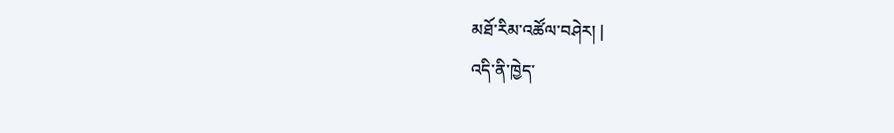མཐོ་རིམ་འཚོལ་བཤེར། |
འདི་ནི་ཁྱེད་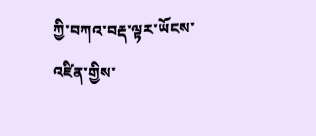ཀྱི་བཀའ་བརྡ་ལྟར་ཡོངས་འཛིན་གྱིས་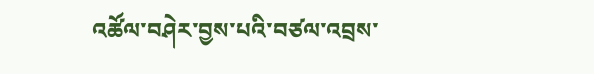འཚོལ་བཤེར་བྱས་པའི་བཙལ་འབྲས་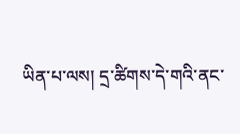ཡིན་པ་ལས། དྲ་ཚིགས་དེ་གའི་ནང་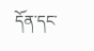དོན་དང་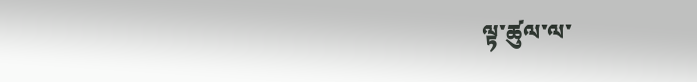ལྟ་ཚུལ་ལ་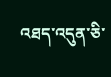འཐད་འདུན་ཅི་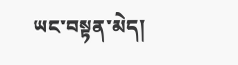ཡང་བསྟན་མེད།